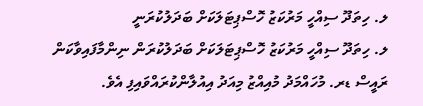ލ. ހިތަދޫ ސިއްހީ މަރުކަޒު ހޮސްޕިޓަލަކަށް ބަދަލުކުރަނީ
ލ. ހިތަދޫ ސިއްހީ މަރުކަޒު ހޮސްޕިޓަލަކަށް ބަދަލުކުރަން ނިންމާފައިވާކަން ރައީސް ޑރ. މުހައްމަދު މުއިއްޒު މިއަދު އިއުލާންކުރައްވައިފި އެވެ.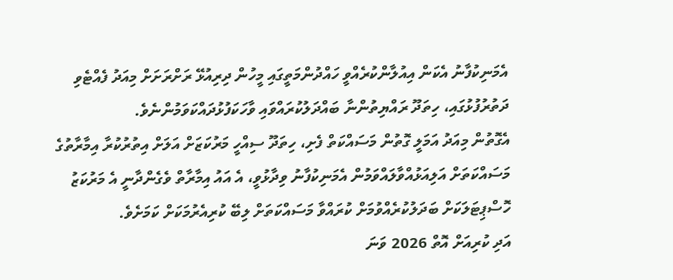އެމަނިކުފާނު އެކަން އިއުލާންކުރެއްވީ ހައްދުންމަތީގައި މީހުން ދިރިއުޅޭ ރަށްރަށަށް މިއަދު ފެއްޓެވި ދަތުރުފުޅުގައި، ހިތަދޫ ރައްޔިތުންނާ ބައްދަލުކުރައްވައި ވާހަކަފުޅުދައްކަވަމުންނެވެ.
އެގޮތުން މިއަދު އަމަލީ ގޮތުން މަސައްކަތް ފެށި، ހިތަދޫ ސިއްހީ މަރުކަޒަށް އަލަށް އިތުރުކުރާ އިމާރާތުގެ މަސައްކަތަށް އަލިއަޅުއްވާލައްވަމުން އެމަނިކުފާނު ވިދާޅުވީ، އެ އައު އިމާރާތް ވެގެންދާނީ އެ މަރުކަޒު ހޮސްޕިޓަލަކަށް ބަދަލުކުރެއްވުމަށް ކުރައްވާ މަސައްކަތަށް ލިބޭ ކުރިއެރުމަކަށް ކަމަށެވެ.
އަދި ކުރިއަށް އޮތް 2026 ވަނަ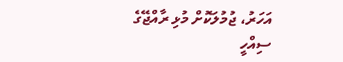އަހަރު، ޖުމުލަކޮށް މުޅި ރާއްޖޭގެ ސިއްހީ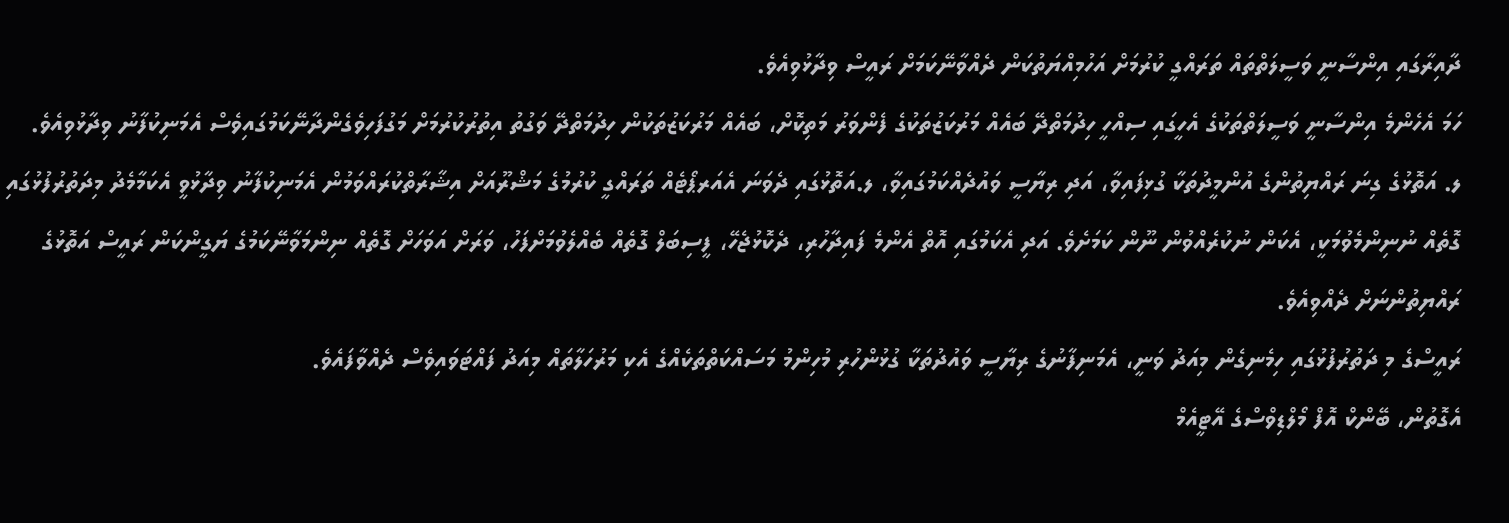ދާއިރާގައި އިންސާނީ ވަސީލަތްތައް ތަރައްގީ ކުރުމަށް އަހުމިއްޔަތުކަން ދެއްވާނޭކަމަށް ރައީސް ވިދާޅުވިއެވެ.
ހަމަ އެހެންމެ އިންސާނީ ވަސީލަތްތަކުގެ އެހީގައި ސިއްހީ ހިދުމަތްދޭ ބައެއް މަރުކަޒުތަކުގެ ފެންވަރު މަތިކޮށް، ބައެއް މަރުކަޒުތަކުން ހިދުމަތްދޭ ވަގުތު އިތުރުކުރުމަށް މަގުފަހިވެގެންދާނޭކަމުގައިވެސް އެމަނިކުފާނު ވިދާޅުވިއެވެ.
ލ. އަތޮޅުގެ ގިނަ ރައްޔިތުންގެ އުންމީދުތަކާ ގުޅިފައިވާ، އަދި ރިޔާސީ ވައުދެއްކަމުގައިވާ، ލ.އަތޮޅުގައި ދެވަނަ އެއަރޕޯޓެއް ތަރައްގީ ކުރުމުގެ މަޝްރޫއަށް އިޝާރާތްކުރައްވަމުން އެމަނިކުފާނު ވިދާޅުވީ އެކަމާމެދު މިދަތުރުފުޅުގައި ގޮތެއް ނުނިންމެވުމަކީ، އެކަން ނުކުރެއްވުން ނޫން ކަމަށެވެ. އަދި އެކަމުގައި އޮތް އެންމެ ފައިދާހުރި، ދެކޮޅުޖެހޭ، ފީސިބަލް ގޮތެއް ބެއްލެވުމަށްފަހު، ވަރަށް އަވަހަށް ގޮތެއް ނިންމަވާނޭކަމުގެ ޔަގީންކަން ރައީސް އަތޮޅުގެ ރައްޔިތުންނަށް ދެއްވިއެވެ.
ރައީސްގެ މި ދަތުރުފުޅުގައި ހިމެނިގެން މިއަދު ވަނީ، އެމަނިފާނުގެ ރިޔާސީ ވައުދުތަކާ ގުޅުންހުރި މުހިންމު މަސައްކަތްތަކެއްގެ އެކި މަރުހަލާތައް މިއަދު ފައްޓަވައިވެސް ދެއްވާފައެވެ.
އެގޮތުން، ބޭންކް އޮފް މޯލްޑިވްސްގެ އޭޓީއެމް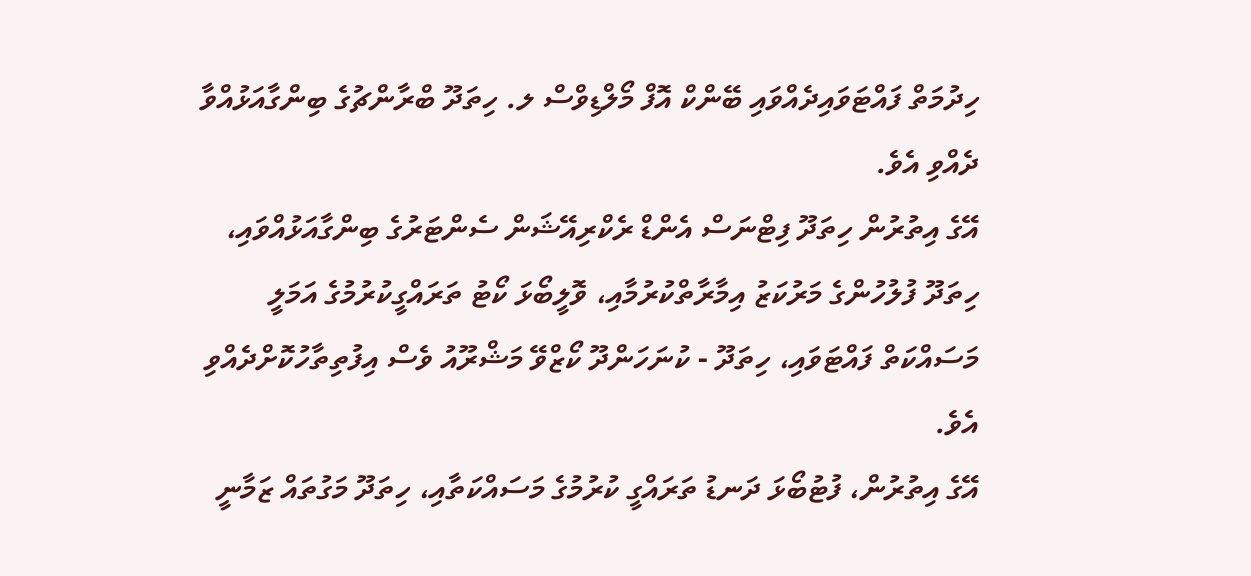ހިދުމަތް ފައްޓަވައިދެއްވައި ބޭންކް އޮފް މޯލްޑިވްސް ލ. ހިތަދޫ ބްރާންޗުގެ ބިންގާއަޅުއްވާ ދެއްވި އެވެ.
އޭގެ އިތުރުން ހިތަދޫ ފިޓްނަސް އެންޑް ރެކްރިއޭޝަން ސެންޓަރުގެ ބިންގާއަޅުއްވައި، ހިތަދޫ ފުލުހުންގެ މަރުކަޒު އިމާރާތްކުރުމާއި، ވޮލީބޯޅަ ކޯޓު ތަރައްގީކުރުމުގެ އަމަލީ މަސައްކަތް ފައްޓަވައި، ހިތަދޫ - ކުނަހަންދޫ ކޯޒްވޭ މަޝްރޫއު ވެސް އިފުތިތާހުކޮށްދެއްވި އެވެ.
އޭގެ އިތުރުން، ފުޓުބޯޅަ ދަނޑު ތަރައްގީ ކުރުމުގެ މަސައްކަތާއި، ހިތަދޫ މަގުތައް ޒަމާނީ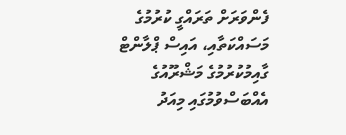ފެންވަރަށް ތަރައްގީ ކުރުމުގެ މަސައްކަތާއި، އައިސް ޕްލާންޓް ގާއިމުކުރުމުގެ މަޝްރޫއުގެ އެއްބަސްވުމުގައި މިއަދު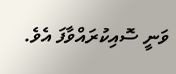ވަނީ ސޮއިކުރައްވާފަ އެވެ.